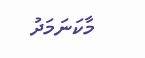މާކަނަމަދު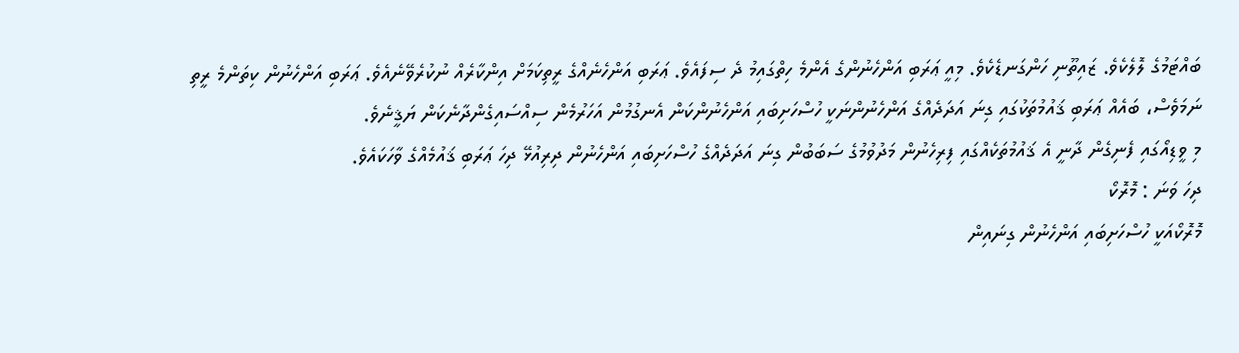ބައްޓަމުގެ ލޮލެކެވެ. ޒައިތޫނި ހަންގަނޑެކެވެ. މިއީ ޢަރަބި އަންހެނުންގެ އެންމެ ހިތްގައިމު ދެ ސިފައެވެ. ޢަރަބި އަންހެނެއްގެ ރީތިކަމަށް އިންކާރެއް ނުކުރެވޭނެއެވެ. ޢަރަބި އަންހެނުން ކިތަންމެ ރީތި ނަމަވެސް، ބައެއް ޢަރަބި ޤައުމުތަކުގައި ގިނަ އަދަދެއްގެ އަންހެނުންނަކީ ހުސްހަށިބައި އަންހެނުންކަން އެނގުމުން އަހަރުމެން ސިއްސައިގެންދާނެކަން ޔަޤީނެވެ.
މި ވީޑިއޯގައި ފެނިގެން ދާނީ އެ ޤައުމުތަކެއްގައި ފިރިހެނުން މަދުވުމުގެ ސަބަބުން ގިނަ އަދަދެއްގެ ހުސްހަށިބައި އަންހެނުން ދިރިއުޅޭ ދިހަ ޢަރަބި ޤައުމެއްގެ ވާހަކައެވެ.
ދިހަ ވަނަ : މޮރޮކޯ
މޮރޮކޯއަކީ ހުސްހަށިބައި އަންހެނުން ގިނައިން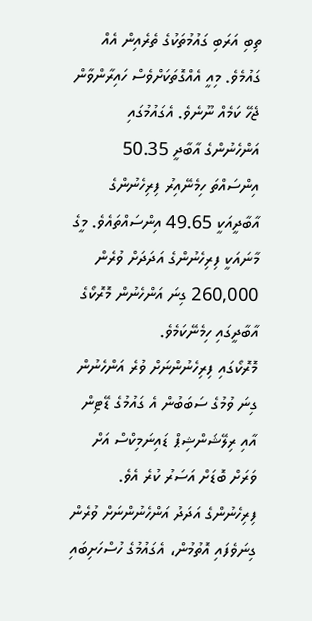ތިބި އަރަބި ގައުމުތަކުގެ ތެރެއިން އެއް ގައުމެވެ. މިއީ އެއްގޮތަކަށްވެސް ހައިރާންވާން ޖެހޭ ކަމެއް ނޫނެވެ. އެގައުމުގައި އަންހެނުންގެ އާބާދީ 50.35 އިންސައްތަ ހިމެނޭއިރު ފިރިހެނުންގެ އާބާދީއަކީ 49.65 އިންސައްތައެވެ. މީގެ މާނައަކީ ފިރިހެނުންގެ އަދަދަށް ވުރެން 260,000 ގިނަ އަންހެނުން މޮރޮކޯގެ އާބާދީގައި ހިމެނޭކަމެވެ.
މޮރޮކޯގައި ފިރިހެނުންނަށް ވުރެ އަންހެނުން ގިނަ ވުމުގެ ސަބަބުން އެ ގައުމުގެ ޑޭޓިން އާއި ރިލޭޝަންޝިޕް ޑައިނަމިކްސް އަށް ވަރަށް ބޮޑަށް އަސަރު ކުރެ އެވެ. ފިރިހެނުންގެ އަދަދު އަންހެނުންނަށް ވުރެން ގިނަވެފައި އޮތުމުން، އެގައުމުގެ ހުސްހަށިބައި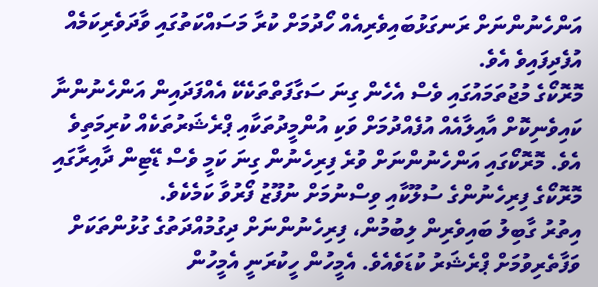އަންހެނުންނަށް ރަނގަޅުބައިވެރިއެއް ހޯދުމަށް ކުރާ މަސައްކަތުގައި ވާދަވެރިކަމެއް އުފެދިފައިވެ އެވެ.
މޮރޮކޯގެ މުޖުތަމައުގައި ވެސް އެހެން ގިނަ ސަގާފަތްތަކެކޭ އެއްފަދައިން އަންހެނުންނާ ކައިވެނިކޮށް އާއިލާއެއް އުފެއްދުމަށް ވަކި އުންމީދުތަކާއި ޕްރެޝަރުތަކެއް ކުރިމަތިވެ އެވެ. މޮރޮކޯގައި އަންހެނުންނަށް ވުރެ ފިރިހެނުން ގިނަ ކަމީ ވެސް ޑޭޓިން ދާއިރާގައި މޮރޮކޯގެ ފިރިހެނުންގެ ސުލޫކާއި ވިސްނުމަށް ނުފޫޒު ފޯރުވާ ކަމެކެވެ.
އިތުރު ގާބިލު ބައިވެރިން ލިބުމުން، ފިރިހެނުންނަށް ދިގުމުއްދަތުގެ ގުޅުންތަކަށް ވަފާތެރިވުމަށް ޕްރެޝަރު ކުޑަވެއެވެ. އެމީހުން ހީކުރަނީ އެމީހުން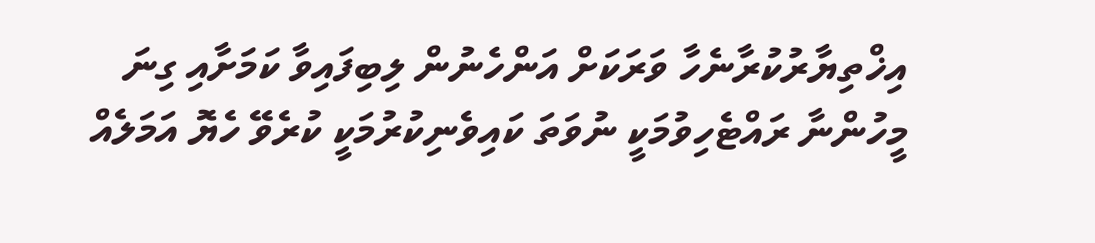އިޚްތިޔާރުކުރާނެހާ ވަރަކަށް އަންހެނުން ލިބިފައިވާ ކަމަށާއި ގިނަ މީހުންނާ ރައްޓެހިވުމަކީ ނުވަތަ ކައިވެނިކުރުމަކީ ކުރެވޭ ހެޔޮ އަމަލެއް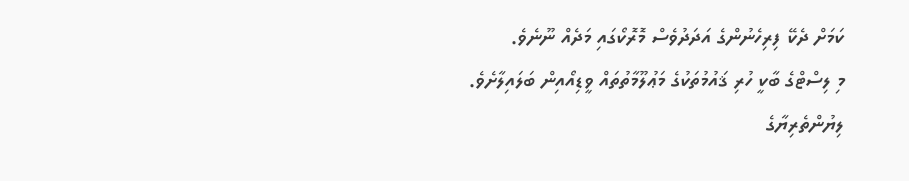ކަމަށް ދެކޭ ފިރިހެނުންގެ އަދަދުވެސް މޮރޮކޯގައި މަދެއް ނޫނެވެ.
މި ލިސްޓްގެ ބާކީ ހުރި ޤައުމުތަކުގެ މަޢުލޫމާތުތައް ވީޑިއޯއިން ބަލައިލާށެވެ.
ލިޔުންތެރިޔާގެ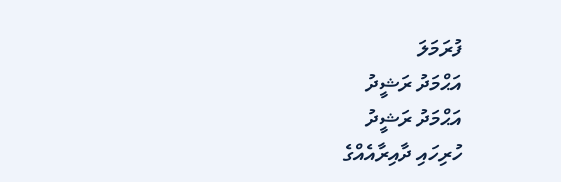ފުރަމަލަ
އަޙްމަދު ރަޝީދު
އަޙްމަދު ރަޝީދު
ހުރިހައި ދާއިރާއެއްގެ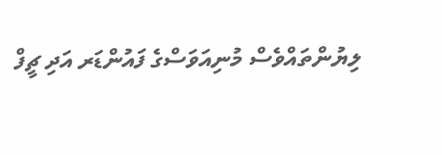ލިޔުންތައްވެސް މުނިއަވަސްގެ ފައުންޑަރ އަދި ޗީފް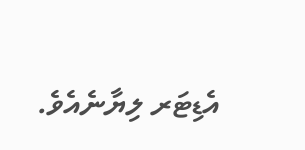އެޑިޓަރ ލިޔާނެއެވެ.